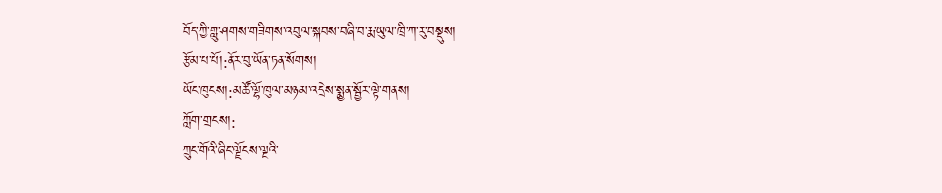བོད་ཀྱི་གླུ་ཤགས་གཟིགས་འབུལ་སྐབས་བཞི་བ་རྨ་ཡུལ་ཁྲི་ཀ་རུ་བསྡུས།
རྩོམ་པ་པོ།:ནོར་བུ་ཡོན་ཏན་སོགས།
ཡོང་ཁུངས།:མཚོ་ལྷོ་ཁུལ་མཉམ་འདྲེས་སྨྱན་སྦྱོར་ལྟེ་གནས།
ཀློག་གྲངས།:
ཀྲུང་གོའི་ཞིང་ལྗོངས་ལྔའི་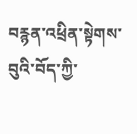བརྙན་འཕྲིན་སྟེགས་བུའི་བོད་ཀྱི་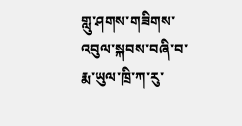གླུ་ཤགས་གཟིགས་འབུལ་སྐབས་བཞི་བ་རྨ་ཡུལ་ཁྲི་ཀ་རུ་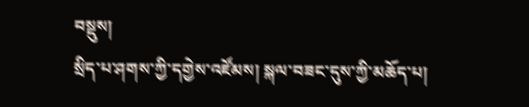བསྡུས།
སྲིད་པ་ཤགས་ཀྱི་དགྱེས་འཛོམས། སྐལ་བཟང་དུས་ཀྱི་མཆོད་པ།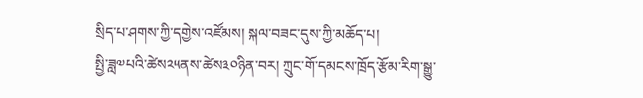སྲིད་པ་ཤགས་ཀྱི་དགྱེས་འཛོམས། སྐལ་བཟང་དུས་ཀྱི་མཆོད་པ།
སྤྱི་ཟླ༧པའི་ཚེས༢༥ནས་ཚེས༣༠ཉིན་བར། ཀྲུང་གོ་དམངས་ཁྲོད་རྩོམ་རིག་སྒྱུ་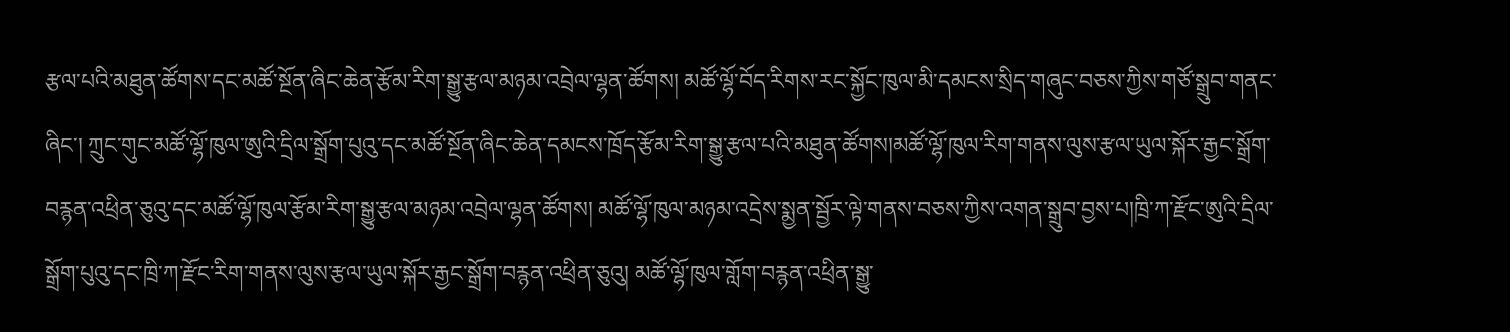རྩལ་པའི་མཐུན་ཚོགས་དང་མཚོ་སྔོན་ཞིང་ཆེན་རྩོམ་རིག་སྒྱུ་རྩལ་མཉམ་འབྲེལ་ལྷན་ཚོགས། མཚོ་ལྷོ་བོད་རིགས་རང་སྐྱོང་ཁུལ་མི་དམངས་སྲིད་གཞུང་བཅས་ཀྱིས་གཙོ་སྒྲུབ་གནང་ཞིང་། ཀྲུང་གུང་མཚོ་ལྷོ་ཁུལ་ཨུའི་དྲིལ་སྒྲོག་པུའུ་དང་མཚོ་སྔོན་ཞིང་ཆེན་དམངས་ཁྲོད་རྩོམ་རིག་སྒྱུ་རྩལ་པའི་མཐུན་ཚོགས།མཚོ་ལྷོ་ཁུལ་རིག་གནས་ལུས་རྩལ་ཡུལ་སྐོར་རྒྱང་སྒྲོག་བརྙན་འཕྲིན་ཅུའུ་དང་མཚོ་ལྷོ་ཁུལ་རྩོམ་རིག་སྒྱུ་རྩལ་མཉམ་འབྲེལ་ལྷན་ཚོགས། མཚོ་ལྷོ་ཁུལ་མཉམ་འདྲེས་སྨྱན་སྦྱོར་ལྟེ་གནས་བཅས་ཀྱིས་འགན་སྒྲུབ་བྱས་པ།ཁྲི་ཀ་རྫོང་ཨུའི་དྲིལ་སྒྲོག་པུའུ་དང་ཁྲི་ཀ་རྫོང་རིག་གནས་ལུས་རྩལ་ཡུལ་སྐོར་རྒྱང་སྒྲོག་བརྙན་འཕྲིན་ཅུའུ། མཚོ་ལྷོ་ཁུལ་གློག་བརྙན་འཕྲིན་སྒྱུ་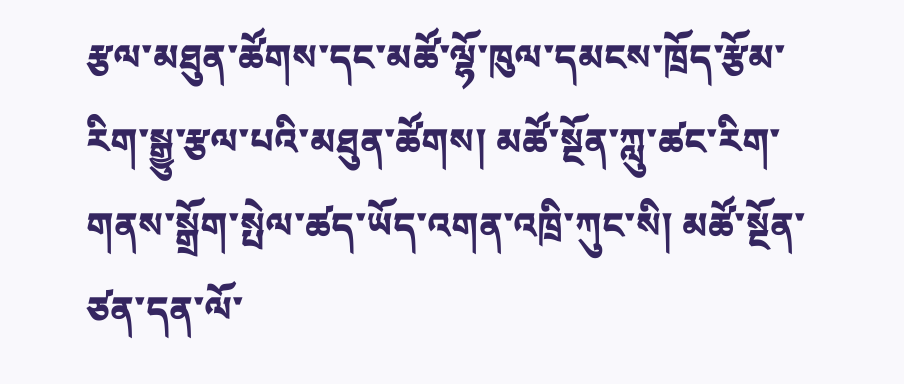རྩལ་མཐུན་ཚོགས་དང་མཚོ་ལྷོ་ཁུལ་དམངས་ཁྲོད་རྩོམ་རིག་སྒྱུ་རྩལ་པའི་མཐུན་ཚོགས། མཚོ་སྔོན་ཀླུ་ཚང་རིག་གནས་སྒྲོག་སྤེལ་ཚད་ཡོད་འགན་འཁྲི་ཀུང་སི། མཚོ་སྔོན་ཙན་དན་ལོ་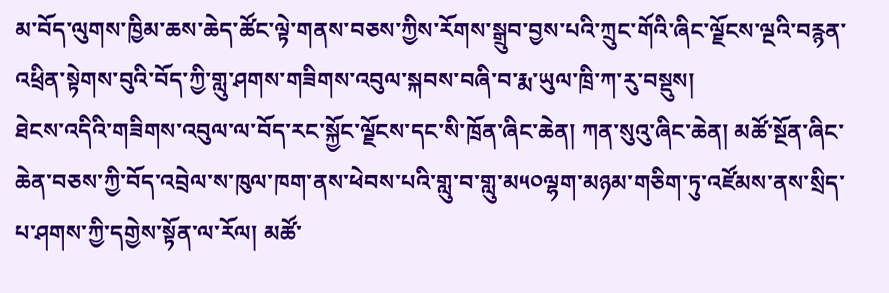མ་བོད་ལུགས་ཁྱིམ་ཆས་ཆེད་ཚོང་ལྟེ་གནས་བཅས་ཀྱིས་རོགས་སྒྲུབ་བྱས་པའི་ཀྲུང་གོའི་ཞིང་ལྗོངས་ལྔའི་བརྙན་འཕྲིན་སྟེགས་བུའི་བོད་ཀྱི་གླུ་ཤགས་གཟིགས་འབུལ་སྐབས་བཞི་བ་རྨ་ཡུལ་ཁྲི་ཀ་རུ་བསྡུས།
ཐེངས་འདིའི་གཟིགས་འབུལ་ལ་བོད་རང་སྐྱོང་ལྗོངས་དང་སི་ཁྲོན་ཞིང་ཆེན། ཀན་སུའུ་ཞིང་ཆེན། མཚོ་སྔོན་ཞིང་ཆེན་བཅས་ཀྱི་བོད་འབྲེལ་ས་ཁུལ་ཁག་ནས་ཕེབས་པའི་གླུ་བ་གླུ་མ༥༠ལྷག་མཉམ་གཅིག་ཏུ་འཛོམས་ནས་སྲིད་པ་ཤགས་ཀྱི་དགྱེས་སྟོན་ལ་རོལ། མཚོ་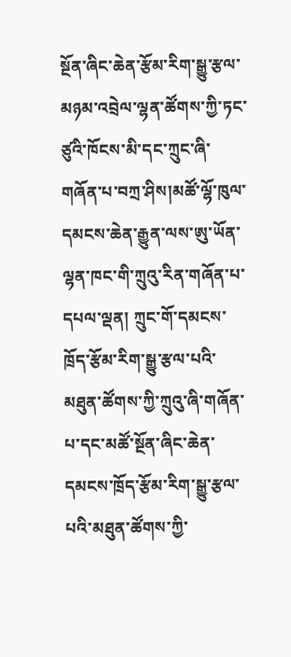སྔོན་ཞིང་ཆེན་རྩོམ་རིག་སྒྱུ་རྩལ་མཉམ་འབྲེལ་ལྷན་ཚོགས་ཀྱི་ཏང་ཙུའི་ཁོངས་མི་དང་ཀྲུང་ཞི་གཞོན་པ་བཀྲ་ཤིས།མཚོ་ལྷོ་ཁུལ་དམངས་ཆེན་རྒྱུན་ལས་ཨུ་ཡོན་ལྷན་ཁང་གི་ཀྲུའུ་རིན་གཞོན་པ་དཔལ་ལྡན། ཀྲུང་གོ་དམངས་ཁྲོད་རྩོམ་རིག་སྒྱུ་རྩལ་པའི་མཐུན་ཚོགས་ཀྱི་ཀྲུའུ་ཞི་གཞོན་པ་དང་མཚོ་སྔོན་ཞིང་ཆེན་དམངས་ཁྲོད་རྩོམ་རིག་སྒྱུ་རྩལ་པའི་མཐུན་ཚོགས་ཀྱི་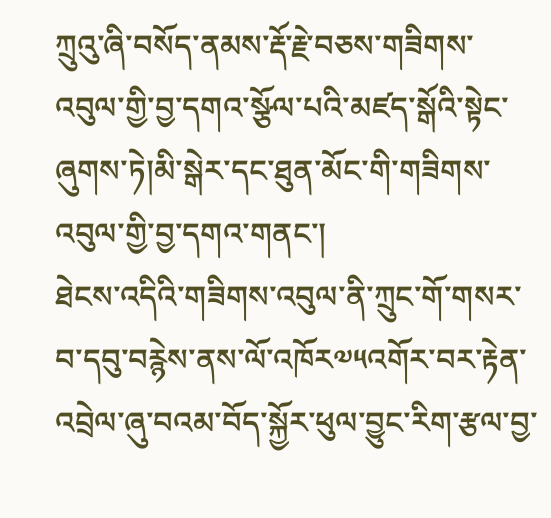ཀྲུའུ་ཞི་བསོད་ནམས་རྡོ་རྗེ་བཅས་གཟིགས་འབུལ་གྱི་བྱ་དགའ་སྩོལ་པའི་མཛད་སྒོའི་སྟེང་ཞུགས་ཏེ།མི་སྒེར་དང་ཐུན་མོང་གི་གཟིགས་འབུལ་གྱི་བྱ་དགའ་གནང་།
ཐེངས་འདིའི་གཟིགས་འབུལ་ནི་ཀྲུང་གོ་གསར་བ་དབུ་བརྙེས་ནས་ལོ་འཁོར༧༥འགོར་བར་རྟེན་འབྲེལ་ཞུ་བའམ་བོད་སྐྱོར་ཕུལ་བྱུང་རིག་རྩལ་བྱ་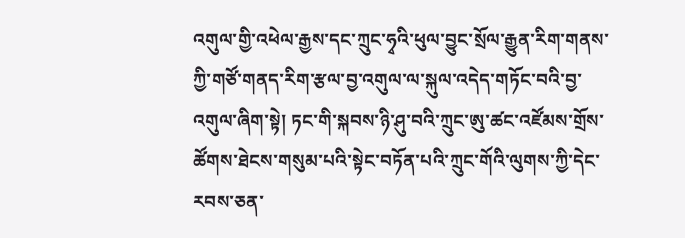འགུལ་གྱི་འཕེལ་རྒྱས་དང་ཀྲུང་ཧྭའི་ཕུལ་བྱུང་སྲོལ་རྒྱུན་རིག་གནས་ཀྱི་གཙོ་གནད་རིག་རྩལ་བྱ་འགུལ་ལ་སྐུལ་འདེད་གཏོང་བའི་བྱ་འགུལ་ཞིག་སྟེ། ཏང་གི་སྐབས་ཉི་ཤུ་བའི་ཀྲུང་ཨུ་ཚང་འཛོམས་གྲོས་ཚོགས་ཐེངས་གསུམ་པའི་སྟེང་བཏོན་པའི་ཀྲུང་གོའི་ལུགས་ཀྱི་དེང་རབས་ཅན་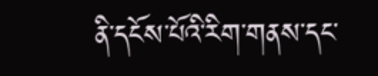ནི་དངོས་པོའི་རིག་གནས་དང་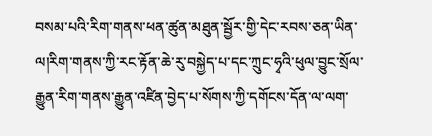བསམ་པའི་རིག་གནས་ཕན་ཚུན་མཐུན་སྦྱོར་གྱི་དེང་རབས་ཅན་ཡིན་ལ།རིག་གནས་ཀྱི་རང་རྟོན་ཆེ་རུ་བསྐྱེད་པ་དང་ཀྲུང་ཧྭའི་ཕུལ་བྱུང་སྲོལ་རྒྱུན་རིག་གནས་རྒྱུན་འཛིན་བྱེད་པ་སོགས་ཀྱི་དགོངས་དོན་ལ་ལག་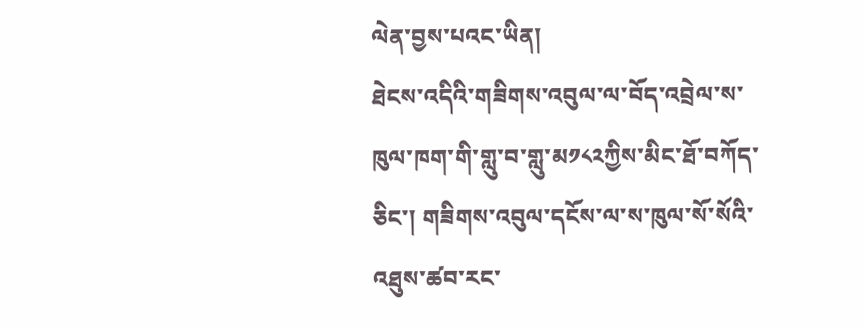ལེན་བྱས་པའང་ཡིན།
ཐེངས་འདིའི་གཟིགས་འབུལ་ལ་བོད་འབྲེལ་ས་ཁུལ་ཁག་གི་གླུ་བ་གླུ་མ༡༨༢ཀྱིས་མིང་ཐོ་བཀོད་ཅིང་། གཟིགས་འབུལ་དངོས་ལ་ས་ཁུལ་སོ་སོའི་འཐུས་ཚབ་རང་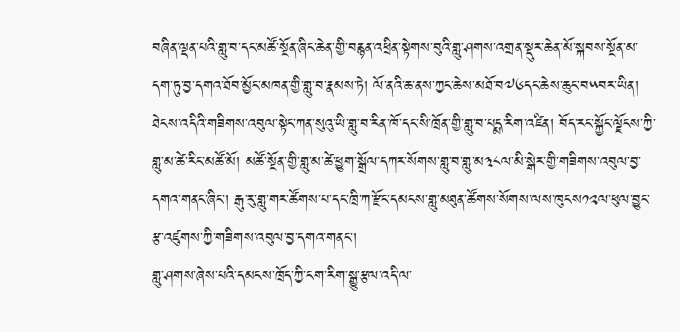བཞིན་ལྡན་པའི་གླུ་བ་དང་མཚོ་སྔོན་ཞིང་ཆེན་གྱི་བརྙན་འཕྲིན་སྟེགས་བུའི་གླུ་ཤགས་འགྲན་སྡུར་ཆེན་མོ་སྐབས་སྔོན་མ་དག་ཏུ་བྱ་དགའ་ཐོབ་མྱོང་མཁན་གྱི་གླུ་བ་རྣམས་ཏེ། ལོ་ནའི་ཆ་ནས་ཀྱང་ཆེས་མཐོ་བ༧༦དང་ཆེས་ཆུང་བ༥བར་ཡིན། ཐེངས་འདིའི་གཟིགས་འབུལ་སྟེང་ཀན་སུའུ་ཡི་གླུ་བ་རིན་ཁོ་དང་སི་ཁྲོན་གྱི་གླུ་བ་པདྨ་རིག་འཛིན། བོད་རང་སྐྱོང་ལྗོངས་ཀྱི་གླུ་མ་ཚེ་རིང་མཚོ་མོ། མཚོ་སྔོན་གྱི་གླུ་མ་ཚེ་ཕྱུག་སྒྲོལ་དཀར་སོགས་གླུ་བ་གླུ་མ༣༨ལ་མི་སྒེར་གྱི་གཟིགས་འབུལ་བྱ་དགའ་གནང་ཞིང་། རྒུ་རུ་གླུ་གར་ཚོགས་པ་དང་ཁྲི་ཀ་རྫོང་དམངས་གླུ་མཐུན་ཚོགས་སོགས་ལས་ཁུངས༡༢ལ་ཕུལ་བྱུང་རྩ་འཛུགས་ཀྱི་གཟིགས་འབུལ་བྱ་དགའ་གནང་།
གླུ་ཤགས་ཞེས་པའི་དམངས་ཁྲོད་ཀྱི་ངག་རིག་སྒྱུ་རྩལ་འདི་ལ་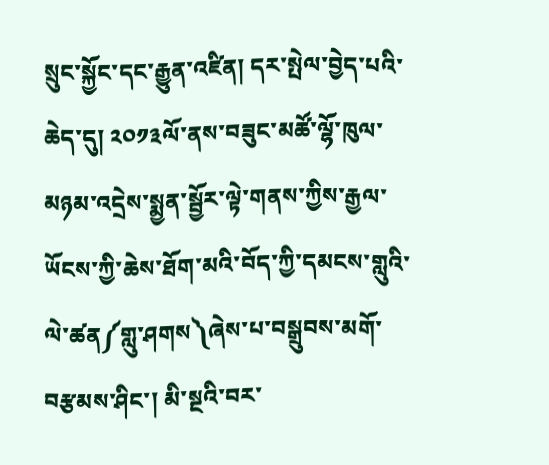སྲུང་སྐྱོང་དང་རྒྱུན་འཛིན། དར་སྤེལ་བྱེད་པའི་ཆེད་དུ། ༢༠༡༣ལོ་ནས་བཟུང་མཚོ་ལྷོ་ཁུལ་མཉམ་འདྲེས་སྨྱན་སྦྱོར་ལྟེ་གནས་ཀྱིས་རྒྱལ་ཡོངས་ཀྱི་ཆེས་ཐོག་མའི་བོད་ཀྱི་དམངས་གླུའི་ལེ་ཚན༼གླུ་ཤགས༽ཞེས་པ་བསྒྲུབས་མགོ་བརྩམས་ཤིང་། མི་སྔའི་བར་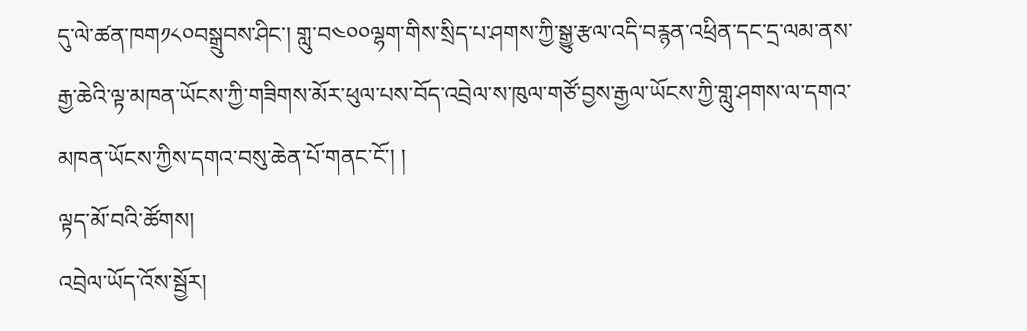དུ་ལེ་ཚན་ཁག༡༨༠བསྒྲུབས་ཤིང་། གླུ་བ༤༠༠ལྷག་གིས་སྲིད་པ་ཤགས་ཀྱི་སྒྱུ་རྩལ་འདི་བརྙན་འཕྲིན་དང་དྲ་ལམ་ནས་རྒྱ་ཆེའི་ལྟ་མཁན་ཡོངས་ཀྱི་གཟིགས་མོར་ཕུལ་པས་བོད་འབྲེལ་ས་ཁུལ་གཙོ་བྱས་རྒྱལ་ཡོངས་ཀྱི་གླུ་ཤགས་ལ་དགའ་མཁན་ཡོངས་ཀྱིས་དགའ་བསུ་ཆེན་པོ་གནང་ངོ་། །
ལྟད་མོ་བའི་ཚོགས།
འབྲེལ་ཡོད་འོས་སྦྱོར།